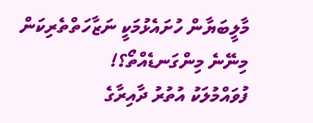މާލީބަޔާން ހުށައެޅުމަކީ ނަޒާހަތްތެރިކަން މިނޭނެ މިންގަނޑެއްތޯ؟!
ފުވައްމުލަކު އުތުރު ދާއިރާގެ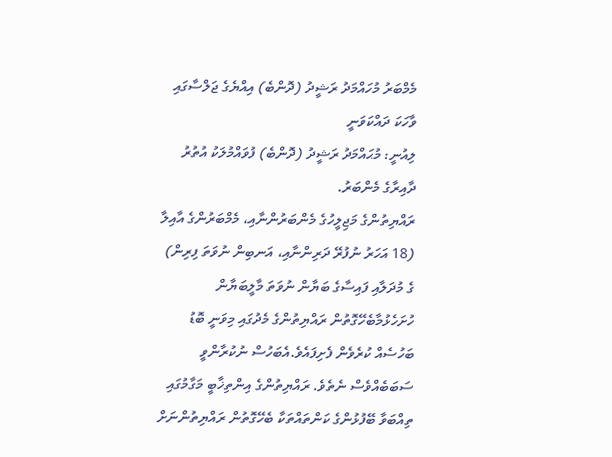މެމްބަރު މުހައްމަދު ރަޝީދު (ދޮންބެ) އިއްޔެގެ ޖަލްސާގައި ވާހަކަ ދައްކަވަނީ
ލިއުނީ: މުޙައްމަދު ރަޝީދު (ދޮންބެ) ފުވައްމުލަކު އުތުރު ދާއިރާގެ މެންބަރު.
ރައްޔިތުންގެ މަޖިލީހުގެ މެންބަރުންނާއި، މެމްބަރުންގެ އާއިލާ (18 އަހަރު ނުފުރޭ ދަރިންނާއި، އަނބިން ނުވަތަ ފިރިން) ގެ މުދަލާއި ފައިސާގެ ބަޔާން ނުވަތަ މާލީބަޔާން ހުށަހެޅުމާބެހޭގޮތުން ރައްޔިތުންގެ މެދުގައި މިވަނީ ބޮޑު ބަހުސެއް ކުރެވެން ފެށިފައެވެ.އެބަހުސް ނުކުރާންވީ ސަބަބެއްވެސް ނެތެވެ. ރައްޔިތުންގެ އިންތިޚާބީ މަގާމުގައި ތިއްބަވާ ބޭފުޅުންގެ ކަންތައްތަކާ ބެހޭގޮތުން ރައްޔިތުންނަށް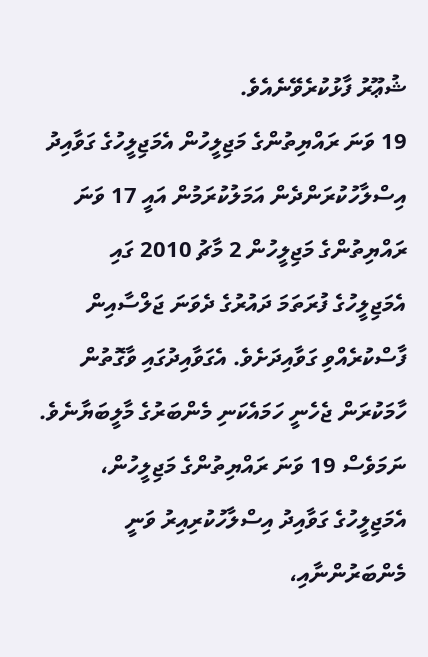ޝުޢޫރު ފާޅުކުރެވޭނެއެވެ.
19 ވަނަ ރައްޔިތުންގެ މަޖިލީހުން އެމަޖިލީހުގެ ގަވާއިދު އިސްލާހުކުރަންދެން އަމަލުކުރަމުން އައީ 17 ވަނަ ރައްޔިތުންގެ މަޖިލީހުން 2 މާޗު 2010 ގައި އެމަޖިލީހުގެ ފުރަތަމަ ދައުރުގެ ދެވަނަ ޖަލްސާއިން ފާސްކުރެއްވި ގަވާއިދަށެވެ. އެގަވާއިދުގައި ވާގޮތުން ހާމަކުރަން ޖެހެނީ ހަމައެކަނި މެންބަރުގެ މާލީބަޔާނެވެ.
ނަމަވެސް 19 ވަނަ ރައްޔިތުންގެ މަޖިލީހުން، އެމަޖިލީހުގެ ގަވާއިދު އިސްލާހުކުރިއިރު ވަނީ މެންބަރުންނާއި،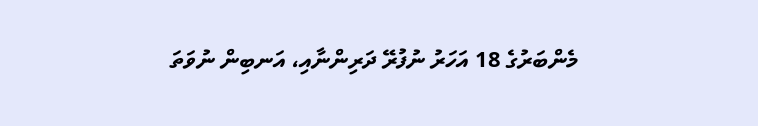މެންބަރުގެ 18 އަހަރު ނުފުރޭ ދަރިންނާއި، އަނބިން ނުވަތަ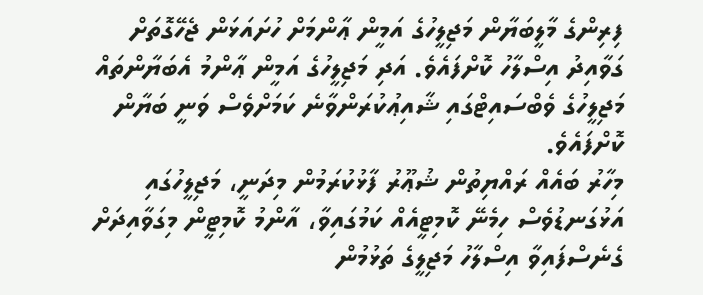ފިރިންގެ މާލީބަޔާން މަޖިލީހުގެ އަމީން ޢާންމަށް ހުށައަޅަން ޖެހޭގޮތަށް ގަވާއިދު އިސްލާހު ކޮށްފައެވެ. އަދި މަޖިލީހުގެ އަމީން ޢާންމު އެބަޔާންތައް މަޖިލީހުގެ ވެބްސައިޓްގައި ޝާއިޢުކުރަންވާނެ ކަމަށްވެސް ވަނީ ބަޔާން ކޮށްފައެވެ.
މިހާރު ބައެއް ރައްޔިތުން ޝުޢޫރު ފާޅުކުރަމުން މިދަނީ، މަޖިލީހުގައި އަޅުގަނޑުވެސް ހިމެނޭ ކޮމިޓީއެއް ކަމުގައިވާ، އާންމު ކޮމިޓީން މިގަވާއިދަށް ގެނެސްފައިވާ އިސްލާހު މަޖިލީގެ ތަޅުމުން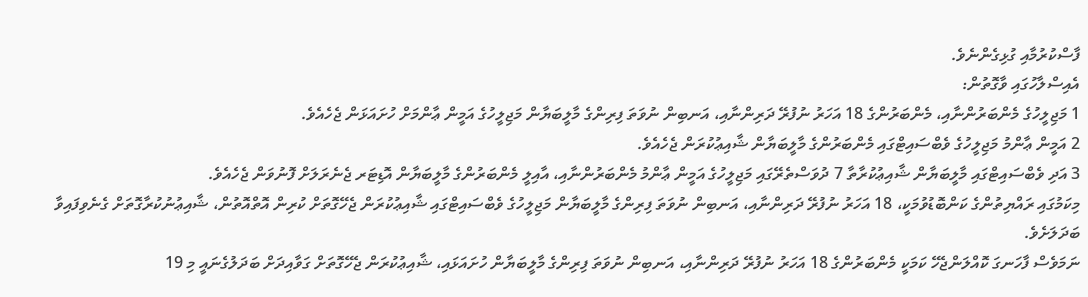ފާސްކުރުމާއި ގުޅިގެންނެވެ.
އެއިސްލާހުގައި ވާގޮތުން:
1 މަޖިލީހުގެ މެންބަރުންނާއި، މެންބަރުންގެ 18 އަހަރު ނުފުރޭ ދަރިންނާއި، އަނބިން ނުވަތަ ފިރިންގެ މާލީބަޔާން މަޖިލީހުގެ އަމީން ޢާންމަށް ހުށައަޅަން ޖެހެއެވެ.
2 އަމީން ޢާންމު މަޖިލީހުގެ ވެބްސައިޓްގައި މެންބަރުންގެ މާލީބަޔާން ޝާއިޢުކުރަން ޖެހެއެވެ.
3 އަދި ވެބްސައިޓްގައި މާލީބަޔާން ޝާއިޢުކުރާތާ 7 ދުވަސްތެރޭގައި މަޖިލީހުގެ އަމީން ޢާންމު މެންބަރުންނާއި، އާއިލީ މެންބަރުންގެ މާލީބަޔާން އޮޑިޓަރ ޖެނެރަލަށް ފޮނުވަން ޖެހެއެވެ.
މިކަމުގައި ރައްޔިތުންގެ ކަންބޮޑުވުމަކީ، 18 އަހަރު ނުފުރޭ ދަރިންނާއި، އަނބިން ނުވަތަ ފިރިންގެ މާލީބަޔާން މަޖިލީހުގެ ވެބްސައިޓްގައި ޝާއިޢުކުރަން ޖެހޭގޮތަށް ކުރިން އޮތްއޮތުން، ޝާއިޢުނުކުރާގޮތަށް ގެނެވިފައިވާ ބަދަލަށެވެ.
ނަމަވެސް ފާހަނގަ ކޮއްލަންޖެހޭ ކަމަކީ މެންބަރުންގެ 18 އަހަރު ނުފުރޭ ދަރިންނާއި، އަނބިން ނުވަތަ ފިރިންގެ މާލީބަޔާން ހުށައަޅައި، ޝާއިޢުކުރަން ޖެހޭގޮތަށް ގަވާއިދަށް ބަދަލުގެނައީ މި 19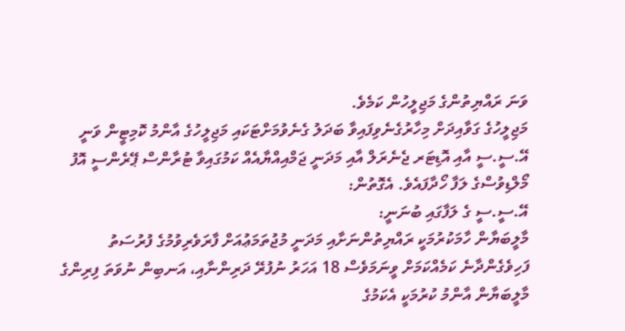ވަނަ ރައްޔިތުންގެ މަޖިލީހުން ކަމެވެ.
މަޖިލީހުގެ ގަވާއިދަށް މިހާރުގެނެވިފައިވާ ބަދަލު ގެނެވުމަށްޓަކައި މަޖިލީހުގެ އާންމު ކޮމިޓީން ވަނީ އޭ.ސީ.ސީ އާއި އޮޑިޓަރ ޖެނެރަލް އާއި މަދަނީ ޖަމްއިއްޔާއެއް ކަމުގައިވާ ޓުރާންސް ޕޭރެންސީ އޮފު މޯލްޑިވުސްގެ ލަފާ ހޯދާފައެވެ. އެގޮތުން:
އޭ.ސީ.ސީ ގެ ލަފާގައި ބުނަނީ:
މާލީބަޔާން ހާމަކުރުމަކީ ރައްޔިތުންނަށާއި މަދަނީ މުޖުތަމަޢުއަށް ފާރަވެރިވުމުގެ ފުރުސަތު ފަހިވެގެންދާނެ ކަމެއްކަމަށް ވީނަމަވެސް 18 އަހަރު ނުފުރޭ ދަރިންނާއި، އަނބިން ނުވަތަ ފިރިންގެ މާލީބަޔާން އާންމު ކުރުމަކީ އެކަމުގެ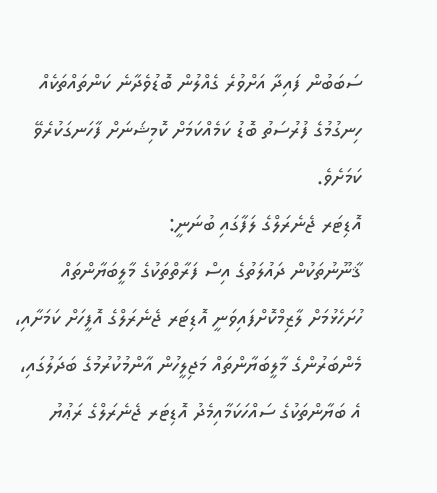ސަބަބުން ފައިދާ އަށްވުރެ ގެއްލުން ބޮޑުވެދާނެ ކަންތައްތަކެއް ހިނގުމުގެ ފުރުސަތު ބޮޑު ކަމެއްކަމަށް ކޮމިޝަނަށް ފާހަނގަކުރެވޭ ކަމަށެވެ.
އޮޑިޓަރ ޖެނެރަލްގެ ލަފާގައި ބުނަނީ:
ޤާނޫނުތަކުން ދައުލަތުގެ އިސް ފަރާތްތަކުގެ މާލީބަޔާންތައް ހުށަހެޅުމަށް ލާޒިމްކޮށްފައިވަނީ އޮޑިޓަރ ޖެނެރަލްގެ އޮފީހަށް ކަމަށާއި، މެންބަރުންގެ މާލީބަޔާންތައް މަޖިލީހުން އާންމުކުރުމުގެ ބަދަލުގައި، އެ ބަޔާންތަކުގެ ސައްހަކަމާއިމެދު އޮޑިޓަރ ޖެނެރަލްގެ ރަޢުޔު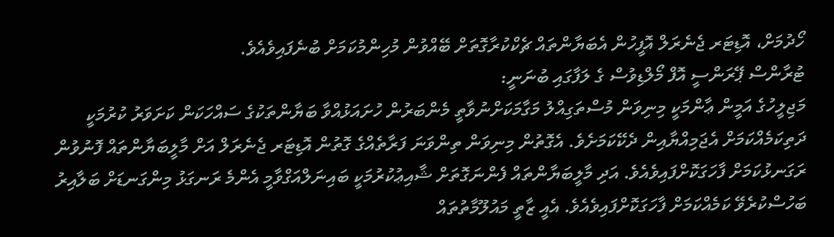ހޯދުމަށް، އޮޑިޓަރ ޖެނެރަލް އޮފީހުން އެބަޔާންތައް ޗެކްކުރާގޮތަށް ބޭއްވުން މުހިންމުކަމަށް ބުނެފައިވެއެވެ.
ޓުރާންސް ޕޭރަންސީ އޮފް މޯލްޑިވުސް ގެ ލަފާގައި ބުނަނީ:
މަޖިލީހުގެ އަމީން ޢާންމަކީ މިނިވަން މުސްތަގިއްލު މަގާމަކަށްނުވާތީ މެންބަރުން ހުށައަޅުއްވާ ބަޔާންތަކުގެ ސައްހަކަން ކަށަވަރު ކުރުމަކީ ދަތިކަމެއްކަމަށް އެޖަމިއްޔާއިން ދެކޭކަމަށެވެ. އެގޮތުން މިނިވަން ތިންވަނަ ފަރާތެއްގެ ގޮތުން އޮޑިޓަރ ޖެނެރަލް އަށް މާލީބަޔާންތައް ފޮނުވުން ރަގަނޅުކަމަށް ފާހަގަކޮށްފައިވެއެވެ. އަދި މާލީބަޔާންތައް ފެންނަގޮތަށް ޝާއިޢުކުރުމަކީ ބައިނަލްއަގްވާމީ އެންމެ ރަނގަޅު މިންގަނޑަށް ބަލާއިރު ބަހުސްކުރެވޭ ކަމެއްކަމަށް ފާހަގަކޮށްފައިވެއެވެ. އެއީ ޒާތީ މައުލޫމާތުތައް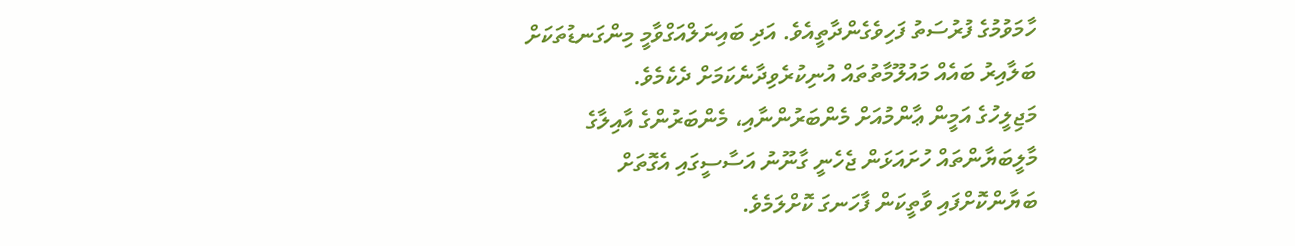ހާމަވުމުގެ ފުރުސަތު ފަހިވެގެންދާތީއެވެ. އަދި ބައިނަލްއަގްވާމީ މިންގަނޑުތަކަށް ބަލާއިރު ބައެއް މައުލޫމާތުތައް އުނިކުރެވިދާނެކަމަށް ދެކެމެވެ.
މަޖިލީހުގެ އަމީން ޢާންމުއަށް މެންބަރުންނާއި، މެންބަރުންގެ އާއިލާގެ މާލީބަޔާންތައް ހުށައަޅަން ޖެހެނީ ގާނޫނު އަސާސީގައި އެގޮތަށް ބަޔާންކޮށްފައި ވާތީކަން ފާހަނގަ ކޮށްލަމެވެ.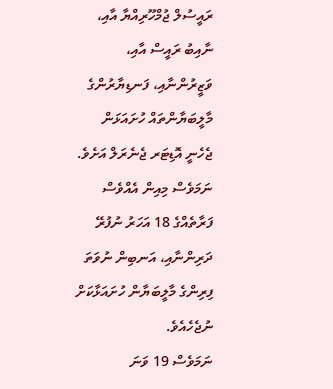ރައީސުލް ޖުމްހޫރިއްޔާ އާއި، ނާއިބު ރައީސް އާއި، ވަޒީރުންނާއި، ފަނޑިޔާރުންގެ މާލީބަޔާންތައް ހުށައަޅަން ޖެހެނީ އޮޑިޓަރ ޖެނެރަލް އަށެވެ. ނަމަވެސް މިއިން އެއްވެސް ފަރާތެއްގެ 18 އަހަރު ނުފުރޭ ދަރިންނާއި، އަނބިން ނުވަތަ ފިރިންގެ މާލީބަޔާން ހުށައަޅާކަށް ނުޖެހެއެވެ.
ނަމަވެސް 19 ވަނަ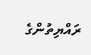ރައްޔިތުންގެ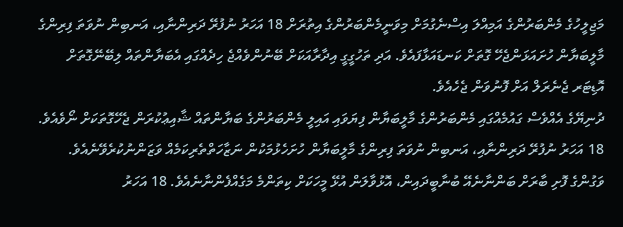މަޖިލީހުގެ މެންބަރުންގެ އަމިއްލަ އިސްނެގުމަށް މިވަނީމެންބަރުންގެ އިތުރަށް 18 އަހަރު ނުފުރޭ ދަރިންނާއި، އަނބިން ނުވަތަ ފިރިންގެ މާލީބަޔާން ހުށައަޅަންޖެހޭ ގޮތަށް ކަނޑައަޅާފައެވެ. އަދި ތަހުގީގީ އިދާރާއަކަށް ބޭނުންވެއްޖެ ހިދެއްގައި އެބަޔާންތައް ލިބޭނޭގޮތަށް އޮޑިޓަރ ޖެނެރަލް އަށް ފޮނުވަން ޖެހެއެވެ.
ދުނިޔޭގެ އެއްވެސް ގައުމެއްގައި މެންބަރުންގެ މާލީބަޔާން ފިޔަވައި އައިލީ މެންބަރުންގެ ބަޔާންތައް ޝާއިޢުކުރަން ޖެހޭގޮތަކަށް ނޯވެއެވެ.
18 އަހަރު ނުފުރޭ ދަރިންނާއި، އަނބިން ނުވަތަ ފިރިންގެ މާލީބަޔާން ހުށަހެޅުމަކުން ނަޒާހަތްތެރިކަމެއް ވަޒަންނުކުރެވޭނެއެވެ. ވަގުންގެ ފޮށި ބާރަށް ބަންނާނެއޭ ބުނާބީދައިން، އޮޅުވާލަން އުޅޭ މީހަކަށް ކިތަންމެ މަގެއްފެންނާނެއެވެ. 18 އަހަރު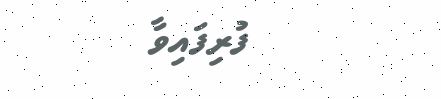ފުރިފައިވާ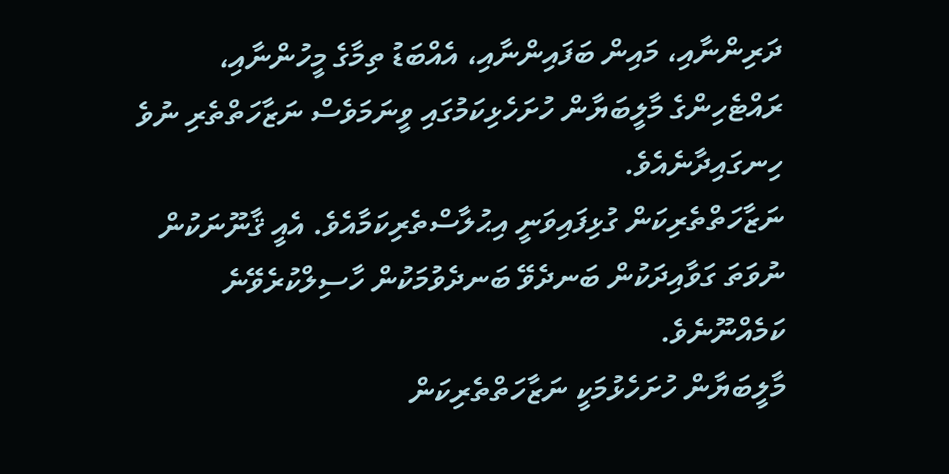ދަރިންނާއި، މައިން ބަފައިންނާއި، އެއްބަޑު ތިމާގެ މީހުންނާއި، ރައްޓެހިންގެ މާލީބަޔާން ހުށަހެޅިކަމުގައި ވީނަމަވެސް ނަޒާހަތްތެރި ނުވެ ހިނގައިދާނެއެވެ.
ނަޒާހަތްތެރިކަން ގުޅިފައިވަނީ އިޙުލާސްތެރިކަމާއެވެ. އެއީ ޤާނޫނަކުން ނުވަތަ ގަވާއިދަކުން ބަނދެވޭ ބަނދެވުމަކުން ހާސިލްކުރެވޭނެ ކަމެއްނޫނެވެ.
މާލީބަޔާން ހުށަހެޅުމަކީ ނަޒާހަތްތެރިކަން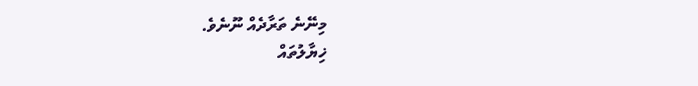މިނޭނެ ތަރާދެއް ނޫނެވެ.
ޚިޔާލުތައް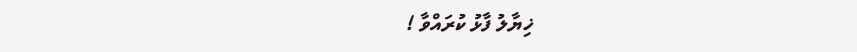ޚިޔާލު ފާޅު ކުރައްވާ !